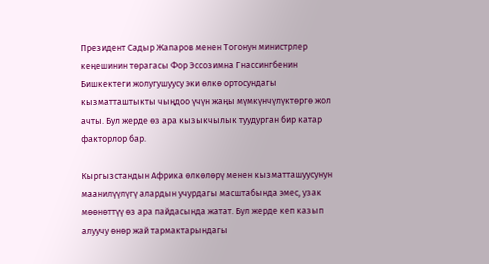Президент Садыр Жапаров менен Тогонун министрлер кеңешинин төрагасы Фор Эссозимна Гнассингбенин Бишкектеги жолугушуусу эки өлкө ортосундагы кызматташтыкты чыңдоо үчүн жаңы мүмкүнчүлүктөргө жол ачты. Бул жерде өз ара кызыкчылык туудурган бир катар факторлор бар.

Кыргызстандын Африка өлкөлөрү менен кызматташуусунун маанилүүлүгү алардын учурдагы масштабында эмес, узак мөөнөттүү өз ара пайдасында жатат. Бул жерде кеп казып алуучу өнөр жай тармактарындагы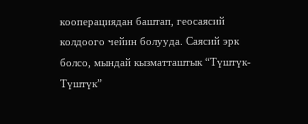кооперациядан баштап, геосаясий колдоого чейин болууда. Саясий эрк болсо, мындай кызматташтык “Түштүк-Түштүк”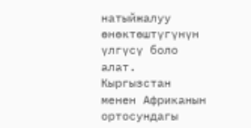натыйжалуу өнөктөштүгүнүн үлгүсү боло алат. Кыргызстан менен Африканын ортосундагы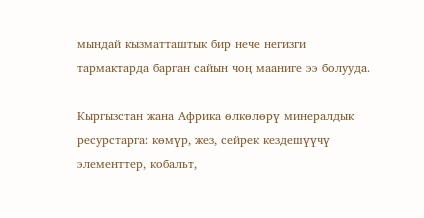мындай кызматташтык бир нече негизги тармактарда барган сайын чоң мааниге ээ болууда.

Кыргызстан жана Африка өлкөлөрү минералдык ресурстарга: көмүр, жез, сейрек кездешүүчү элементтер, кобальт,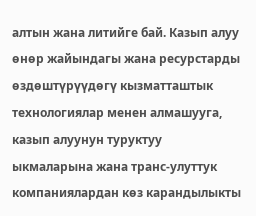алтын жана литийге бай. Казып алуу өнөр жайындагы жана ресурстарды өздөштүрүүдөгү кызматташтык технологиялар менен алмашууга, казып алуунун туруктуу ыкмаларына жана транс-улуттук компаниялардан көз карандылыкты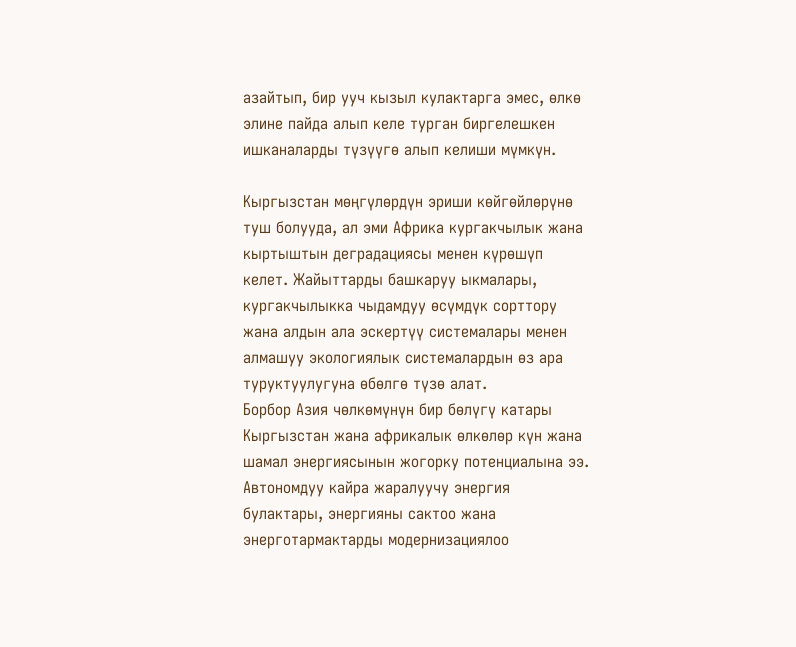азайтып, бир ууч кызыл кулактарга эмес, өлкө элине пайда алып келе турган биргелешкен ишканаларды түзүүгө алып келиши мүмкүн.

Кыргызстан мөңгүлөрдүн эриши көйгөйлөрүнө туш болууда, ал эми Африка кургакчылык жана кыртыштын деградациясы менен күрөшүп келет. Жайыттарды башкаруу ыкмалары, кургакчылыкка чыдамдуу өсүмдүк сорттору жана алдын ала эскертүү системалары менен алмашуу экологиялык системалардын өз ара туруктуулугуна өбөлгө түзө алат.
Борбор Азия чөлкөмүнүн бир бөлүгү катары Кыргызстан жана африкалык өлкөлөр күн жана шамал энергиясынын жогорку потенциалына ээ. Автономдуу кайра жаралуучу энергия булактары, энергияны сактоо жана энерготармактарды модернизациялоо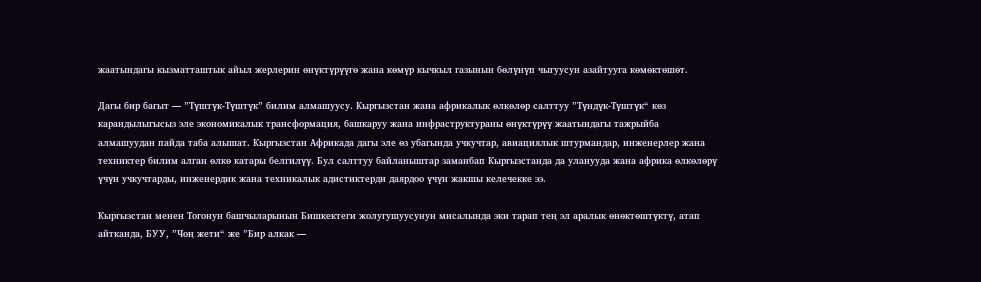жаатындагы кызматташтык айыл жерлерин өнүктүрүүгө жана көмүр кычкыл газынын бөлүнүп чыгуусун азайтууга көмөктөшөт.

Дагы бир багыт — ”Түштүк-Түштүк” билим алмашуусу. Кыргызстан жана африкалык өлкөлөр салттуу ”Түндүк-Түштүк“ көз карандылыгысыз эле экономикалык трансформация, башкаруу жана инфраструктураны өнүктүрүү жаатындагы тажрыйба алмашуудан пайда таба алышат. Кыргызстан Африкада дагы эле өз убагында учкучтар, авиациялык штурмандар, инженерлер жана техниктер билим алган өлкө катары белгилүү. Бул салттуу байланыштар заманбап Кыргызстанда да уланууда жана африка өлкөлөрү үчүн учкучтарды, инженердик жана техникалык адистиктерди даярдоо үчүн жакшы келечекке ээ.

Кыргызстан менен Тогонун башчыларынын Бишкектеги жолугушуусунун мисалында эки тарап тең эл аралык өнөктөштүктү, атап айтканда, БУУ, ”Чоң жети“ же ”Бир алкак —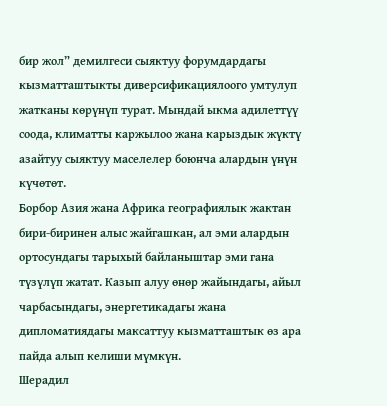бир жол” демилгеси сыяктуу форумдардагы кызматташтыкты диверсификациялоого умтулуп жатканы көрүнүп турат. Мындай ыкма адилеттүү соода, климатты каржылоо жана карыздык жүктү азайтуу сыяктуу маселелер боюнча алардын үнүн күчөтөт.
Борбор Азия жана Африка географиялык жактан бири-биринен алыс жайгашкан, ал эми алардын ортосундагы тарыхый байланыштар эми гана түзүлүп жатат. Казып алуу өнөр жайындагы, айыл чарбасындагы, энергетикадагы жана дипломатиядагы максаттуу кызматташтык өз ара пайда алып келиши мүмкүн.
Шерадил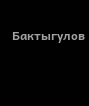Бактыгулов